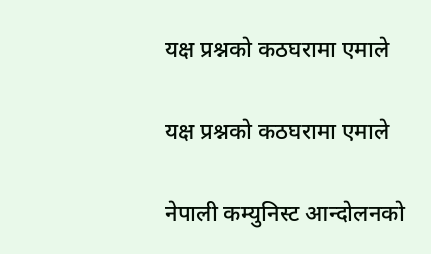यक्ष प्रश्नको कठघरामा एमाले

यक्ष प्रश्नको कठघरामा एमाले

नेपाली कम्युनिस्ट आन्दोलनको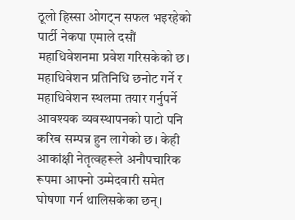ठूलो हिस्सा ओगट्न सफल भइरहेको पार्टी नेकपा एमाले दसौं महाधिवेशनमा प्रवेश गरिसकेको छ। महाधिवेशन प्रतिनिधि छनोट गर्ने र महाधिवेशन स्थलमा तयार गर्नुपर्ने आवश्यक व्यवस्थापनको पाटो पनि करिब सम्पन्न हुन लागेको छ। केही आकांक्षी नेतृत्वहरूले अनौपचारिक रूपमा आफ्नो उम्मेदवारी समेत घोषणा गर्न थालिसकेका छन्।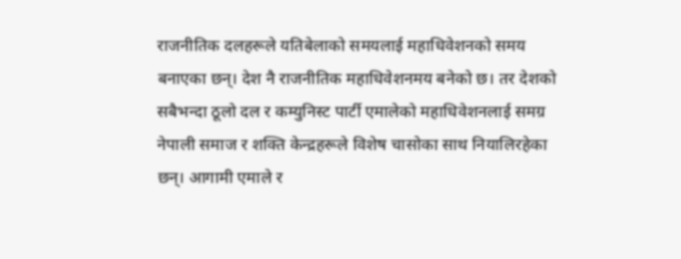राजनीतिक दलहरूले यतिबेलाको समयलाई महाधिवेशनको समय बनाएका छन्। देश नै राजनीतिक महाधिवेशनमय बनेको छ। तर देशको सबैभन्दा ठूलो दल र कम्युनिस्ट पार्टी एमालेको महाधिवेशनलाई समग्र नेपाली समाज र शक्ति केन्द्रहरूले विशेष चासोका साथ नियालिरहेका छन्। आगामी एमाले र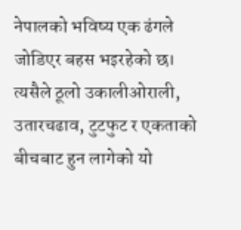नेपालको भविष्य एक ढंगले जोडिएर बहस भइरहेको छ। त्यसैले ठूलो उकालीओराली, उतारचढाव, टुटफुट र एकताको बीचबाट हुन लागेको यो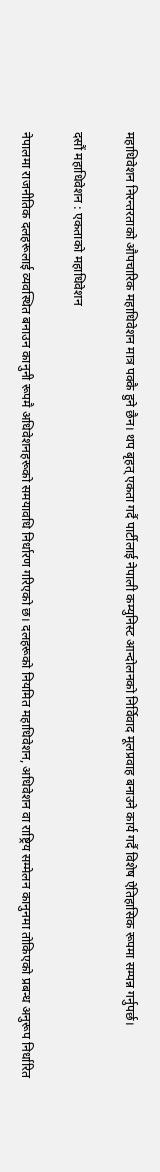महाधिवेशन निरन्तरताको औपचारिक महाधिवेशन मात्र पक्कै हुने छैन। थप बृहत् एकता गर्दै पार्टीलाई नेपाली कम्युनिस्ट आन्दोलनको निर्विवाद मूलप्रवाह बनाउने कार्य गर्दै विशेष ऐतिहासिक रूपमा सम्पन्न गर्नुपर्छ।

दसौं महाधिवेशन : एकताको महाधिवेशन

नेपालमा राजनीतिक दलहरूलाई व्यवस्थित बनाउन कानुनी रूपमै अधिवेशनहरूको समयावधि निर्धारण गरिएको छ। दलहरूको नियमित महाधिवेशन, अधिवेशन वा राष्ट्रिय सम्मेलन कानुनमा तोकिएको प्रबन्ध अनुरूप निर्धारित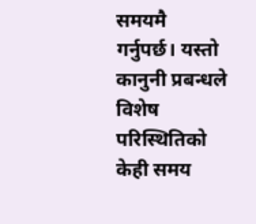समयमै गर्नुपर्छ। यस्तो कानुनी प्रबन्धले विशेष परिस्थितिको केही समय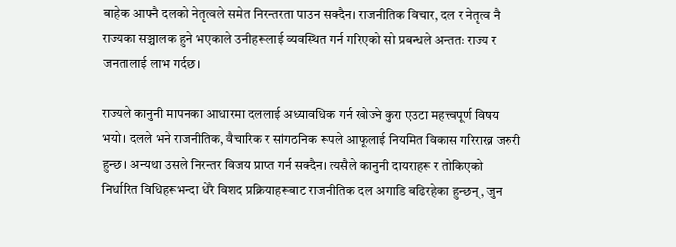बाहेक आफ्नै दलको नेतृत्वले समेत निरन्तरता पाउन सक्दैन। राजनीतिक विचार, दल र नेतृत्व नै राज्यका सञ्चालक हुने भएकाले उनीहरूलाई व्यवस्थित गर्न गरिएको सो प्रबन्धले अन्ततः राज्य र जनतालाई लाभ गर्दछ।

राज्यले कानुनी मापनका आधारमा दललाई अध्यावधिक गर्न खोज्ने कुरा एउटा महत्त्वपूर्ण विषय भयो। दलले भने राजनीतिक, वैचारिक र सांगठनिक रूपले आफूलाई नियमित विकास गरिराख्न जरुरी हुन्छ। अन्यथा उसले निरन्तर विजय प्राप्त गर्न सक्दैन। त्यसैले कानुनी दायराहरू र तोकिएको निर्धारित विधिहरूभन्दा धेरै विशद प्रक्रियाहरूबाट राजनीतिक दल अगाडि बढिरहेका हुन्छन्, जुन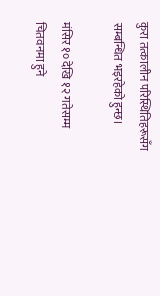कुरा तत्कालीन परिस्थितिहरूसँग सम्बन्धित भइरहेको हुन्छ।

मंसिर १० देखि १२ गतेसम्म चितवनमा हुने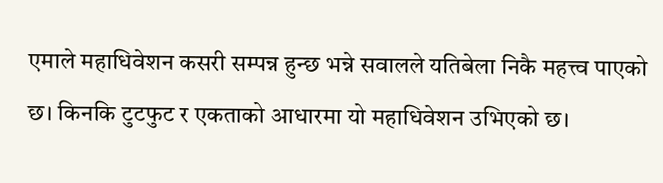एमाले महाधिवेशन कसरी सम्पन्न हुन्छ भन्ने सवालले यतिबेला निकै महत्त्व पाएको छ। किनकि टुटफुट र एकताको आधारमा यो महाधिवेशन उभिएको छ।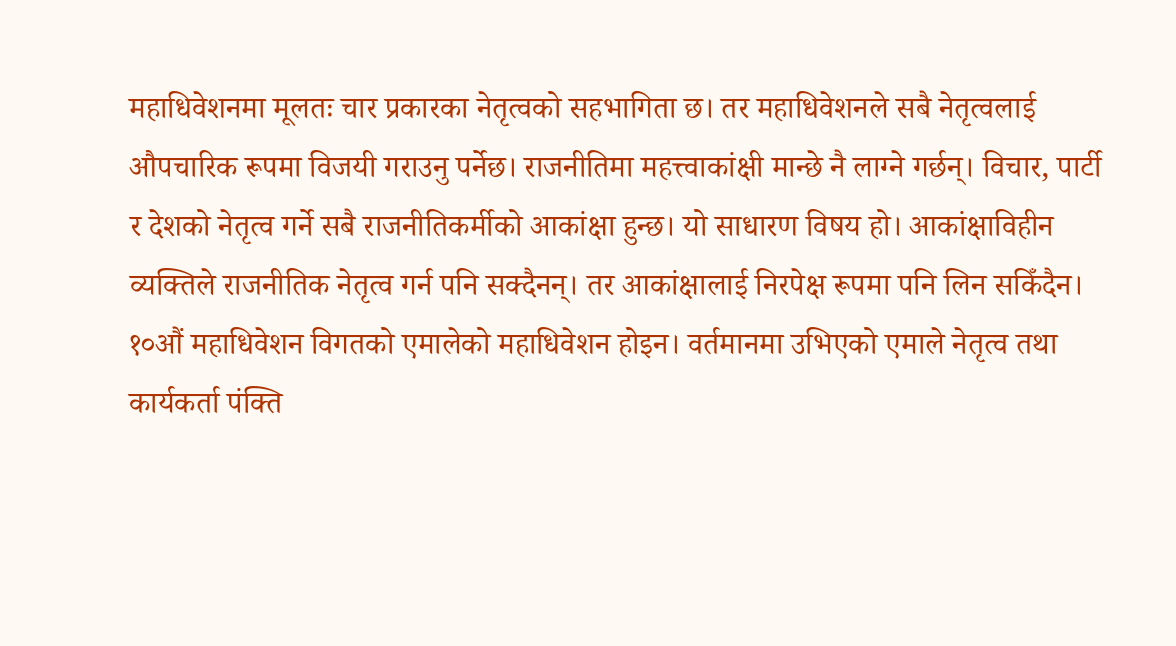महाधिवेशनमा मूलतः चार प्रकारका नेतृत्वको सहभागिता छ। तर महाधिवेशनले सबै नेतृत्वलाई औपचारिक रूपमा विजयी गराउनु पर्नेछ। राजनीतिमा महत्त्वाकांक्षी मान्छे नै लाग्ने गर्छन्। विचार, पार्टी र देशको नेतृत्व गर्ने सबै राजनीतिकर्मीको आकांक्षा हुन्छ। यो साधारण विषय हो। आकांक्षाविहीन व्यक्तिले राजनीतिक नेतृत्व गर्न पनि सक्दैनन्। तर आकांक्षालाई निरपेक्ष रूपमा पनि लिन सकिँदैन। १०औं महाधिवेशन विगतको एमालेको महाधिवेशन होइन। वर्तमानमा उभिएको एमाले नेतृत्व तथा कार्यकर्ता पंक्ति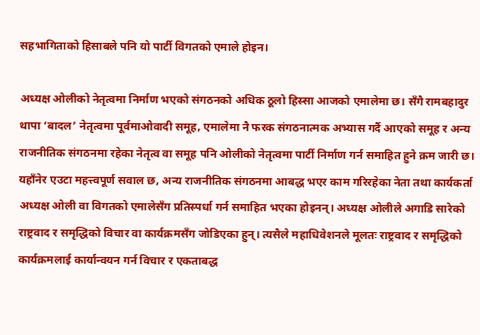सहभागिताको हिसाबले पनि यो पार्टी विगतको एमाले होइन।

अध्यक्ष ओलीको नेतृत्वमा निर्माण भएको संगठनको अधिक ठूलो हिस्सा आजको एमालेमा छ। सँगै रामबहादुर थापा ‘बादल’ नेतृत्वमा पूर्वमाओवादी समूह, एमालेमा नै फरक संगठनात्मक अभ्यास गर्दै आएको समूह र अन्य राजनीतिक संगठनमा रहेका नेतृत्व वा समूह पनि ओलीको नेतृत्वमा पार्टी निर्माण गर्न समाहित हुने क्रम जारी छ। यहाँनेर एउटा महत्त्वपूर्ण सवाल छ, अन्य राजनीतिक संगठनमा आबद्ध भएर काम गरिरहेका नेता तथा कार्यकर्ता अध्यक्ष ओली वा विगतको एमालेसँग प्रतिस्पर्धा गर्न समाहित भएका होइनन्। अध्यक्ष ओलीले अगाडि सारेको राष्ट्रवाद र समृद्धिको विचार वा कार्यक्रमसँग जोडिएका हुन्। त्यसैले महाधिवेशनले मूलतः राष्ट्रवाद र समृद्धिको कार्यक्रमलाई कार्यान्वयन गर्न विचार र एकताबद्ध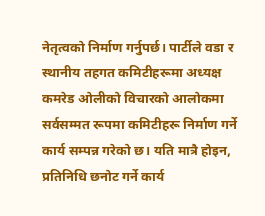नेतृत्वको निर्माण गर्नुपर्छ। पार्टीले वडा र स्थानीय तहगत कमिटीहरूमा अध्यक्ष कमरेड ओलीको विचारको आलोकमा सर्वसम्मत रूपमा कमिटीहरू निर्माण गर्ने कार्य सम्पन्न गरेको छ। यति मात्रै होइन, प्रतिनिधि छनोट गर्ने कार्य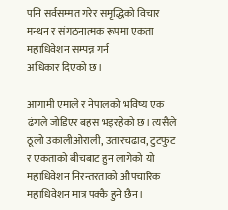पनि सर्वसम्मत गरेर समृद्धिको विचार मन्थन र संगठनात्मक रूपमा एकता महाधिवेशन सम्पन्न गर्न
अधिकार दिएको छ।

आगामी एमाले र नेपालको भविष्य एक ढंगले जोडिएर बहस भइरहेको छ। त्यसैले ठूलो उकालीओराली, उतारचढाव, टुटफुट र एकताको बीचबाट हुन लागेको यो महाधिवेशन निरन्तरताको औपचारिक महाधिवेशन मात्र पक्कै हुने छैन।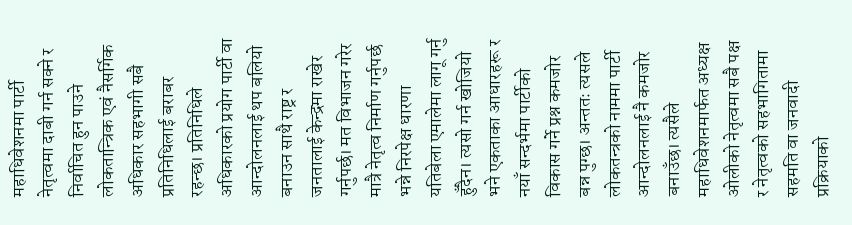महाधिवेशनमा पार्टी नेतृत्वमा दाबी गर्न सक्ने र निर्वाचित हुन पाउने लोकतान्त्रिक एवं नैसर्गिक अधिकार सहभागी सबै प्रतिनिधिलाई बराबर रहन्छ। प्रतिनिधिले अधिकारको प्रयोग पार्टी वा आन्दोलनलाई थप बलियो बनाउन साथै राष्ट्र र जनतालाई केन्द्रमा राखेर गर्नुपर्छ। मत विभाजन गरेर मात्रै नेतृत्व निर्माण गर्नुपर्छ भन्ने निरपेक्ष धारणा यतिबेला एमालेमा लागू गर्नु हुँदैन। त्यसो गर्न खोजियो भने एकताका आधारहरू र नयाँ सन्दर्भमा पार्टीको विकास गर्ने प्रश्न कमजोर बन्न पुग्छ। अन्ततः त्यसले लोकतन्त्रको नाममा पार्टी आन्दोलनलाई नै कमजोर बनाउँछ। त्यसैले महाधिवेशनमार्फत अध्यक्ष ओलीको नेतृत्वमा सबै पक्ष र नेतृत्वको सहभागितामा सहमति वा जनवादी प्रक्रियाको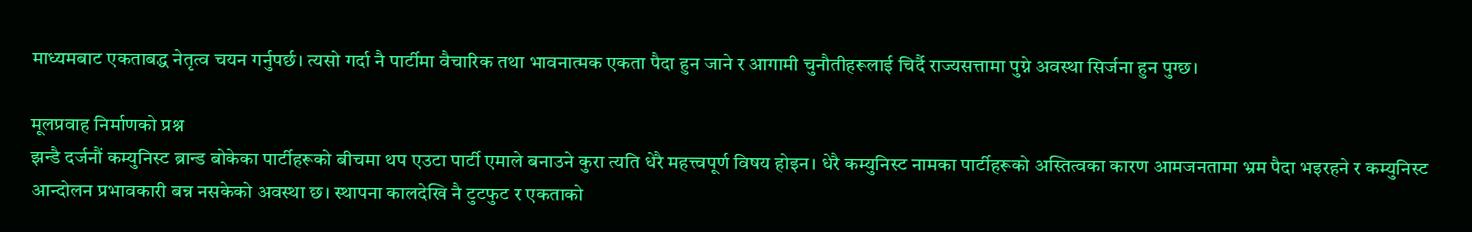माध्यमबाट एकताबद्ध नेतृत्व चयन गर्नुपर्छ। त्यसो गर्दा नै पार्टीमा वैचारिक तथा भावनात्मक एकता पैदा हुन जाने र आगामी चुनौतीहरूलाई चिर्दै राज्यसत्तामा पुग्ने अवस्था सिर्जना हुन पुग्छ।

मूलप्रवाह निर्माणको प्रश्न
झन्डै दर्जनौं कम्युनिस्ट ब्रान्ड बोकेका पार्टीहरूको बीचमा थप एउटा पार्टी एमाले बनाउने कुरा त्यति धेरै महत्त्वपूर्ण विषय होइन। धेरै कम्युनिस्ट नामका पार्टीहरूको अस्तित्वका कारण आमजनतामा भ्रम पैदा भइरहने र कम्युनिस्ट आन्दोलन प्रभावकारी बन्न नसकेको अवस्था छ। स्थापना कालदेखि नै टुटफुट र एकताको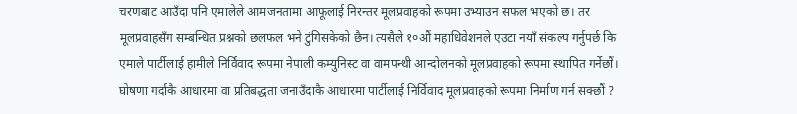चरणबाट आउँदा पनि एमालेले आमजनतामा आफूलाई निरन्तर मूलप्रवाहको रूपमा उभ्याउन सफल भएको छ। तर मूलप्रवाहसँग सम्बन्धित प्रश्नको छलफल भने टुंगिसकेको छैन। त्यसैले १०औं महाधिवेशनले एउटा नयाँ संकल्प गर्नुपर्छ कि एमाले पार्टीलाई हामीले निर्विवाद रूपमा नेपाली कम्युनिस्ट वा वामपन्थी आन्दोलनको मूलप्रवाहको रूपमा स्थापित गर्नेछौं। घोषणा गर्दाकै आधारमा वा प्रतिबद्धता जनाउँदाकै आधारमा पार्टीलाई निर्विवाद मूलप्रवाहको रूपमा निर्माण गर्न सक्छौं ?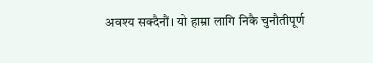अवश्य सक्दैनौं। यो हाम्रा लागि निकै चुनौतीपूर्ण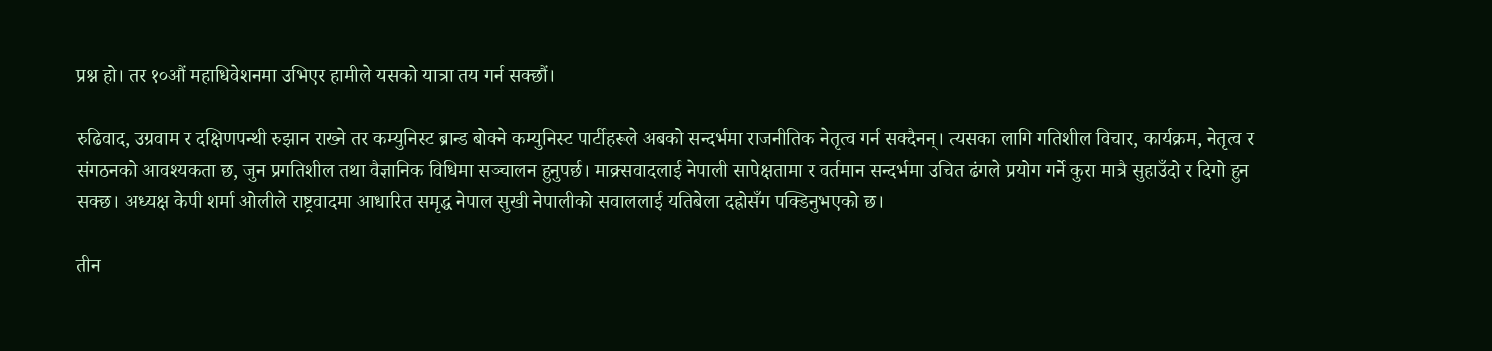प्रश्न हो। तर १०औं महाधिवेशनमा उभिएर हामीले यसको यात्रा तय गर्न सक्छौं।

रुढिवाद, उग्रवाम र दक्षिणपन्थी रुझान राख्ने तर कम्युनिस्ट ब्रान्ड बोक्ने कम्युनिस्ट पार्टीहरूले अबको सन्दर्भमा राजनीतिक नेतृत्व गर्न सक्दैनन्। त्यसका लागि गतिशील विचार, कार्यक्रम, नेतृत्व र संगठनको आवश्यकता छ, जुन प्रगतिशील तथा वैज्ञानिक विधिमा सञ्चालन हुनुपर्छ। माक्र्सवादलाई नेपाली सापेक्षतामा र वर्तमान सन्दर्भमा उचित ढंगले प्रयोग गर्ने कुरा मात्रै सुहाउँदो र दिगो हुन सक्छ। अध्यक्ष केपी शर्मा ओलीले राष्ट्रवादमा आधारित समृद्ध नेपाल सुखी नेपालीको सवाललाई यतिबेला दह्रोसँग पक्डिनुभएको छ।

तीन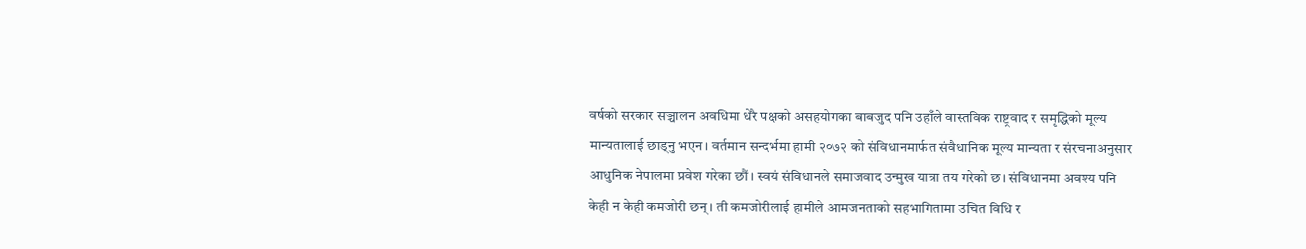वर्षको सरकार सञ्चालन अवधिमा धेरै पक्षको असहयोगका बाबजुद पनि उहाँले वास्तविक राष्ट्रवाद र समृद्धिको मूल्य मान्यतालाई छाड्नु भएन। वर्तमान सन्दर्भमा हामी २०७२ को संविधानमार्फत संवैधानिक मूल्य मान्यता र संरचनाअनुसार आधुनिक नेपालमा प्रवेश गरेका छौं। स्वयं संविधानले समाजवाद उन्मुख यात्रा तय गरेको छ। संविधानमा अवश्य पनि केही न केही कमजोरी छन्। ती कमजोरीलाई हामीले आमजनताको सहभागितामा उचित विधि र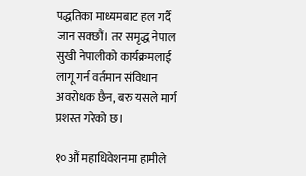पद्धतिका माध्यमबाट हल गर्दै जान सक्छौं। तर समृद्ध नेपाल सुखी नेपालीको कार्यक्रमलाई लागू गर्न वर्तमान संविधान अवरोधक छैन, बरु यसले मार्ग प्रशस्त गरेको छ।

१०औं महाधिवेशनमा हामीले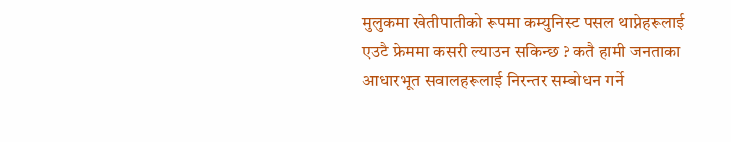मुलुकमा खेतीपातीको रूपमा कम्युनिस्ट पसल थाप्नेहरूलाई एउटै फ्रेममा कसरी ल्याउन सकिन्छ ? कतै हामी जनताका आधारभूत सवालहरूलाई निरन्तर सम्बोधन गर्ने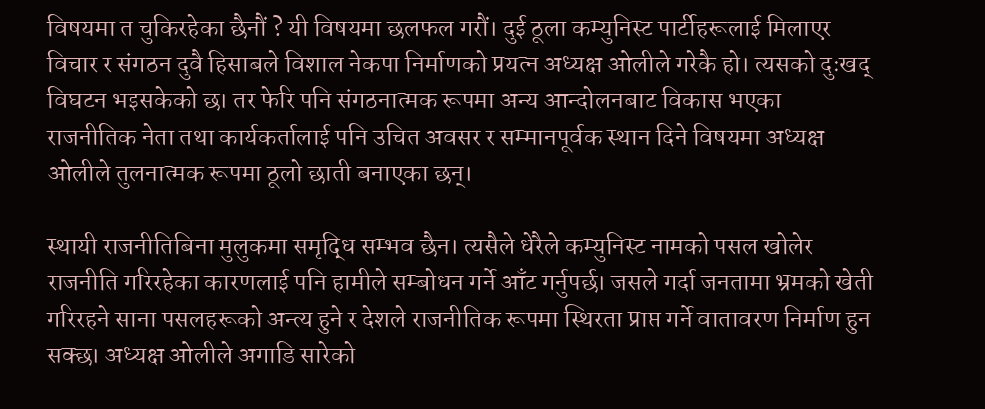विषयमा त चुकिरहेका छैनौं ? यी विषयमा छलफल गरौं। दुई ठूला कम्युनिस्ट पार्टीहरूलाई मिलाएर विचार र संगठन दुवै हिसाबले विशाल नेकपा निर्माणको प्रयत्न अध्यक्ष ओलीले गरेकै हो। त्यसको दुःखद् विघटन भइसकेको छ। तर फेरि पनि संगठनात्मक रूपमा अन्य आन्दोलनबाट विकास भएका राजनीतिक नेता तथा कार्यकर्तालाई पनि उचित अवसर र सम्मानपूर्वक स्थान दिने विषयमा अध्यक्ष ओलीले तुलनात्मक रूपमा ठूलो छाती बनाएका छन्।

स्थायी राजनीतिबिना मुलुकमा समृद्धि सम्भव छैन। त्यसैले धेरैले कम्युनिस्ट नामको पसल खोलेर राजनीति गरिरहेका कारणलाई पनि हामीले सम्बोधन गर्ने आँट गर्नुपर्छ। जसले गर्दा जनतामा भ्रमको खेती गरिरहने साना पसलहरूको अन्त्य हुने र देशले राजनीतिक रूपमा स्थिरता प्राप्त गर्ने वातावरण निर्माण हुन सक्छ। अध्यक्ष ओलीले अगाडि सारेको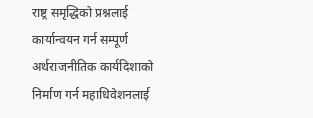राष्ट्र समृद्धिको प्रश्नलाई कार्यान्वयन गर्न सम्पूर्ण अर्थराजनीतिक कार्यदिशाको निर्माण गर्न महाधिवेशनलाई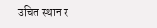उचित स्थान र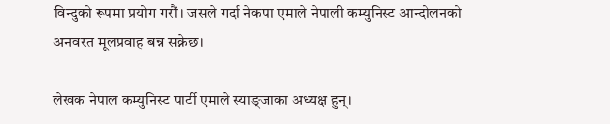विन्दुको रूपमा प्रयोग गरौं। जसले गर्दा नेकपा एमाले नेपाली कम्युनिस्ट आन्दोलनको अनवरत मूलप्रवाह बन्न सक्नेछ।

लेखक नेपाल कम्युनिस्ट पार्टी एमाले स्याङ्जाका अध्यक्ष हुन्।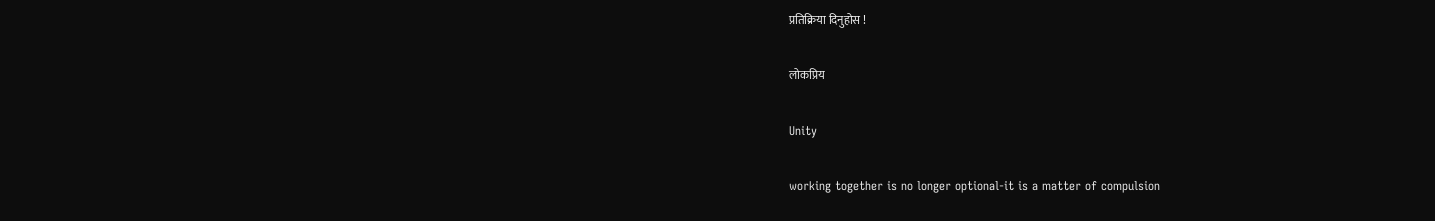प्रतिक्रिया दिनुहोस !

लोकप्रिय

Unity

working together is no longer optional-it is a matter of compulsion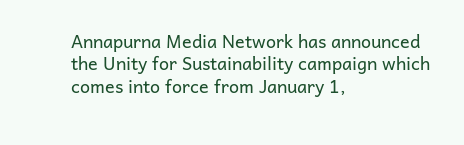Annapurna Media Network has announced the Unity for Sustainability campaign which comes into force from January 1,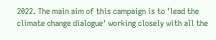2022. The main aim of this campaign is to 'lead the climate change dialogue' working closely with all the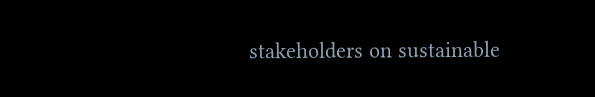stakeholders on sustainable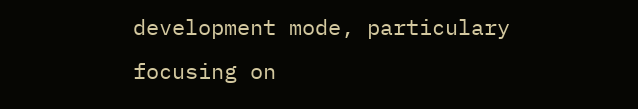development mode, particulary focusing on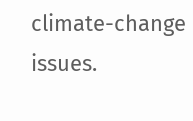climate-change issues.